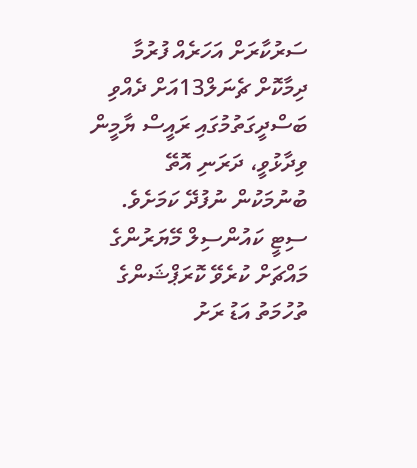ސަރުކާރަށް އަހަރެއް ފުރުމާ ދިމާކޮށް ޗެނަލް13އަށް ދެއްވި ބަސްދީގަތުމުގައި ރައީސް ޔާމީން ވިދާޅުވީ، ދަރަނި އޮތޭ ބުނުމަކުން ނުފުދޭ ކަމަށެވެ.
ސިޓީ ކައުންސިލް މޭޔަރުންގެ މައްޗަށް ކުރެވޭ ކޮރަޕްޝަންގެ ތުހުމަތު އަޑު ރަށު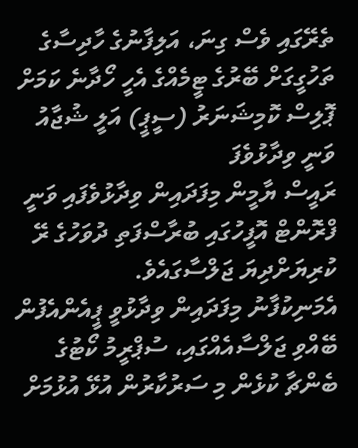ތެރޭގައި ވެސް ގިނަ، އަލިފާނުގެ ހާދިސާގެ ތަހުގީގަށް ބޭރުގެ ޓީމެއްގެ އެހީ ހޯދާނެ ކަމަށް ޕޮލިސް ކޮމިޝަނަރު (ސީޕީ) އަލީ ޝުޖާއު ވަނީ ވިދާޅުވެފަ
ރައީސް ޔާމީން މިފަދައިން ވިދާޅުވެފައި ވަނީ ފްރޮންޓް އޮފީހުގައި ބުރާސްފަތި ދުވަހުގެ ރޭ ކުރިޔަށްދިޔަ ޖަލްސާގައެވެ.
އެމަނިކުފާނު މިފަދައިން ވިދާޅުވީ ޕީއެންއެފުން ބޭއްވި ޖަލްސާއެއްގައި، ސުޕްރީމު ކޯޓުގެ ބެންޗާ ކުޅެން މި ސަރުކާރުން އުޅޭ އުޅުމަށް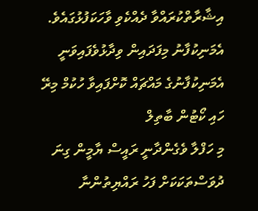އިޝާރާތްކުރައްވާ ދެއްކެވި ވާހަކަފުޅުގައެވެ.
އެމަނިކުފާނު މިފަދައިން ވިދާޅުވެފައިވަނީ އެމަނިކުފާނުގެ މައްޗައް ކޮށްފައިވާ ހުކުމް މިރޭ ހައި ކޯޓުން ބާތިލް
މި ހަފްލާ ވެގެންދާނީ ރައީސް ޔާމީން ގިނަ ދުވަސްތަކަކަށް ފަހު ރައްޔިތުންނާ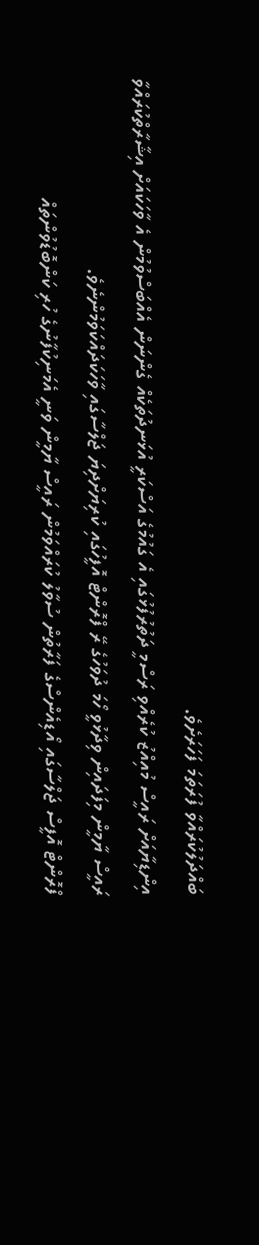ބައްދަލުކުރައްވާ ފުރަތަމަ ފަހަރަށެވެ.
އިންޑިޔާއަށް ރައީސް މުއިއްޒު ކުރެއްވި ރަސްމީ ދަތުރުފުޅުގައި އެ ގައުމުގެ އަސްކަރީ އުޅަނދުތަކެއް ގެންނަން އެއްބަސްވުމުން އެ ވާހަކައަށް އިޝާރާތްކުރައްވާ
ރައީސް ޔާމީން މިފަދައިން ވިދާޅުވީ ހޯމަ ދުވަހުގެ ރޭ ފްރޮންޓް އޮފީހުގައި ކުރިޔަށްދިޔަ ޖަލްސާގައި ވާހަކަދައްކަވަމުންނެވެ.
ފްރޮންޓް އޮފީސް ޖަލްސާގައި އޯޑިއެންސްގެ ފަރާތުން ސުވާލު ކުރައްވަމުން ރައީސް ޔާމީން ވަނީ އެމަނިކުފާނުގެ ހުރި ކަންބޮޑުވުންތައް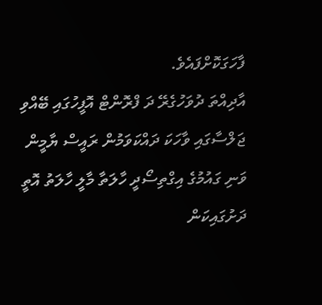ފާހަގަކޮށްފައެވެ.
އާދިއްތަ ދުވަހުގެރޭ ދަ ފްރޮންޓް އޮފީހުގައި ބޭއްވި ޖަލްސާގައި ވާހަކަ ދައްކަވަމުން ރައީސް ޔާމީން ވަނި ގައުމުގެ އިގްތިސޯދީ ހާލަތާ މާލީ ހާލަތު އޮތީ ދަށުގައިކަން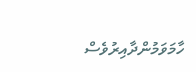ހާމަވަމުންދާއިރުވެސް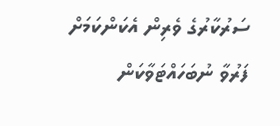ސަރުކާރުގެ ވެރިން އެކަންކަމަށް ފަރުވާ ނުބަހައްޓަވާކަން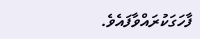ފާހަގަކުރައްވާފައެވެ.